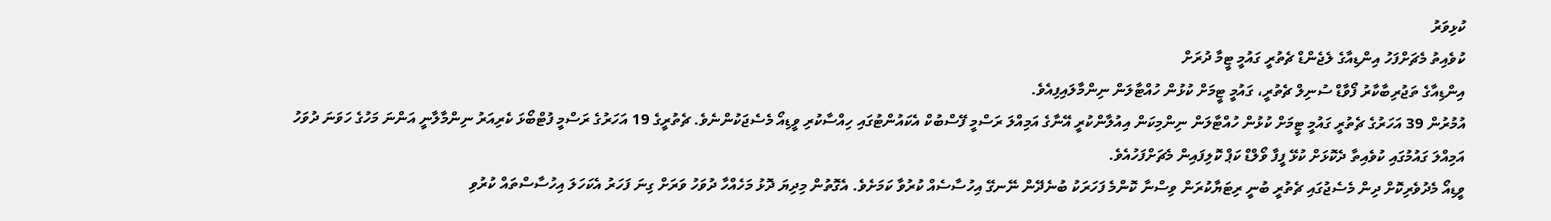ކުޅިވަރު
ކުވެއިތު މެޗަށްފަހު އިންޑިއާގެ ލެޖެންޑް ޗެތުރީ ގައުމީ ޓީމާ ދުރަށް
އިންޑިއާގެ ތަޖުރިބާކާރު ފޯވާޑް ސުނިލް ޗެތުރީ، ގައުމީ ޓީމަށް ކުޅުން ހުއްޓާލަން ނިންމާލައިފިއެވެ.
އުމުރުން 39 އަހަރުގެ ޗެތުރީ ގައުމީ ޓީމަށް ކުޅުން ހުއްޓާލަން ނިންމިކަން އިއުލާންކުރީ އޭނާގެ އަމިއްލަ ރަސްމީ ފޭސްބުކް އެކައުންޓުގައި ހިއްސާކުރި ވީޑިއޯ މެސެޖަކުންނެވެ. ޗެތުރީގެ 19 އަހަރުގެ ރަސްމީ ފުޓްބޯޅަ ކެރިއަރު ނިންމާލާނީ އަންނަ މަހުގެ ހަވަނަ ދުވަހު އަމިއްލަ ގައުމުގައި ކުވެއިތާ ދެކޮޅަށް ކުޅޭ ފީފާ ވޯލްޑް ކަޕް ކޮލިފައިން މެޗަށްފަހުއެވެ.
ވީޑިއޯ މެދުވެރިކޮށް ދިން މެސެޖުގައި ޗެތުރީ ބުނީ ރިޓަޔާކުރަން ވިސްނާ ކޮންމެ ފަހަރަކު ބުނެދޭން ނޭނގޭ އިހުސާސެއް ކުރުވާ ކަމަށެވެ. އެގޮތުން މިދިޔަ ދޮޅު މަހެއްހާ ދުވަހު ވަރަށް ގިނަ ފަހަރު އެކަހަލަ އިހުސާސްތައް ކުރުވި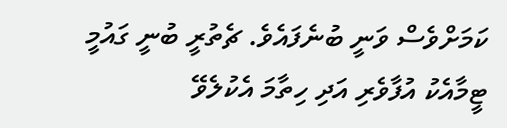ކަމަށްވެސް ވަނީ ބުނެފައެވެ. ޗެތުރީ ބުނީ ގައުމީ ޓީމާއެކު އުފާވެރި އަދި ހިތާމަ އެކުލެވޭ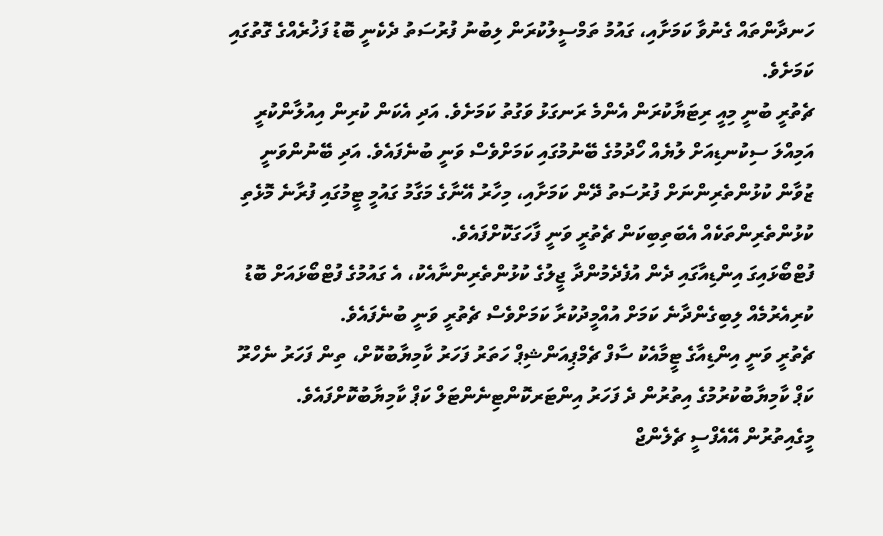ހަނދާންތައް ގެނުވާ ކަމަށާއި، ގައުމު ތަމްސީލުކުރަން ލިބުނު ފުރުސަތު ދެކެނީ ބޮޑު ފަޚުރެއްގެ ގޮތުގައި ކަމަށެވެ.
ޗެތުރީ ބުނީ މިއީ ރިޓަޔާކުރަން އެންމެ ރަނގަޅު ވަގުތު ކަމަށެވެ. އަދި އެކަން ކުރިން އިއުލާންކުރީ އަމިއްލަ ސިކުނޑިއަށް ލުޔެއް ހޯދުމުގެ ބޭނުމުގައި ކަމަށްވެސް ވަނީ ބުނެފައެވެ. އަދި ބޭނުންވަނީ ޒުވާން ކުޅުންތެރިންނަށް ފުރުސަތު ދޭން ކަމަށާއި، މިހާރު އޭނާގެ މަގާމު ގައުމީ ޓީމުގައި ފުރާނެ މޮޅެތި ކުޅުންތެރިންތަކެއް އެބަތިބިކަން ޗެތުރީ ވަނީ ފާހަގަކޮށްފައެވެ.
ފުޓްބޯޅައިގަ އިންޑިއާގައި ދެން އުފެދެމުންދާ ޖީލުގެ ކުޅުންތެރިންނާއެކު، އެ ގައުމުގެ ފުޓްބޯޅައަށް ބޮޑު ކުރިއެރުމެއް ލިބިގެންދާނެ ކަމަށް އުއްމީދުކުރާ ކަމަށްވެސް ޗެތުރީ ވަނީ ބުނެފައެވެ.
ޗެތުރީ ވަނީ އިންޑިއާގެ ޓީމާއެކު ސާފް ޗެމްޕިއަންޝިޕް ހަތަރު ފަހަރު ކާމިޔާބުކޮށް، ތިން ފަހަރު ނެހްރޫ ކަޕް ކާމިޔާބުކުރުމުގެ އިތުރުން ދެ ފަހަރު އިންޓަރކޮންޓިނެންޓަލް ކަޕް ކާމިޔާބުކޮށްފައެވެ. މީގެއިތުރުން އޭއެފްސީ ޗެލެންޖް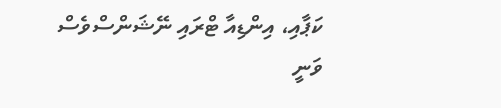ކަޕާއި، އިންޑިއާ ޓްރައި ނޭޝަންސްވެސް ވަނީ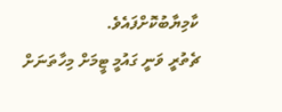ކާމިޔާބުކޮށްފައެވެ.
ޗެތުރީ ވަނީ ގައުމީ ޓީމަށް މިހާތަނަށް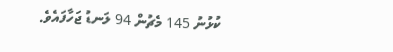ކުޅުނު 145 މެޗުން 94 ލަނޑު ޖަހާފައެވެ.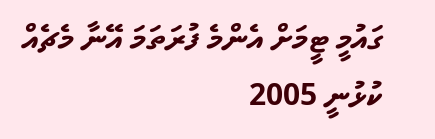ގައުމީ ޓީމަށް އެންމެ ފުރަތަމަ އޭނާ މެޗެއް ކުޅުނީ 2005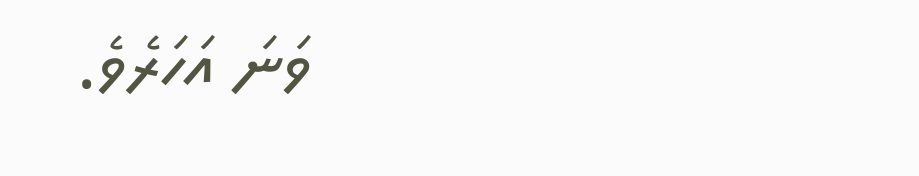ވަނަ އަހަރެވެ.